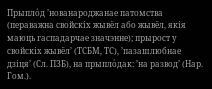Прыпло́д ’нованароджанае патомства (пераважна свойскіх жывёл або жывёл, якія маюць гаспадарчае значэнне); прырост у свойскіх жывёл’ (ТСБМ, ТС), ’пазашлюбнае дзіця’ (Сл. ПЗБ), на прыпло́дак: ’на развод’ (Нар. Гом.).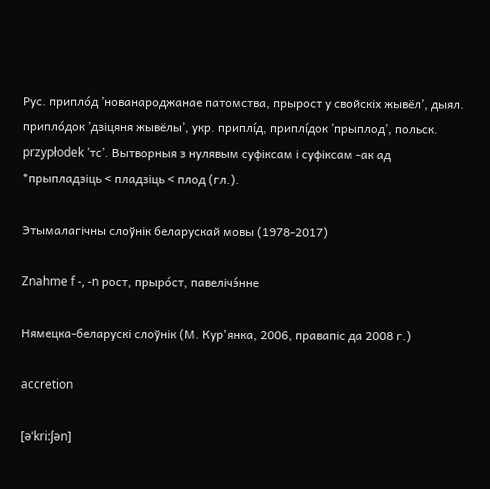Рус. припло́д ’нованароджанае патомства, прырост у свойскіх жывёл’, дыял. припло́док ’дзіцяня жывёлы’, укр. приплі́д, приплі́док ’прыплод’, польск. przypłodek ’тс’. Вытворныя з нулявым суфіксам і суфіксам ‑ак ад *прыпладзіць < пладзіць < плод (гл.).

Этымалагічны слоўнік беларускай мовы (1978-2017)

Znahme f -, -n рост, прыро́ст, павелічэ́нне

Нямецка-беларускі слоўнік (М. Кур'янка, 2006, правапіс да 2008 г.)

accretion

[əˈkri:ʃən]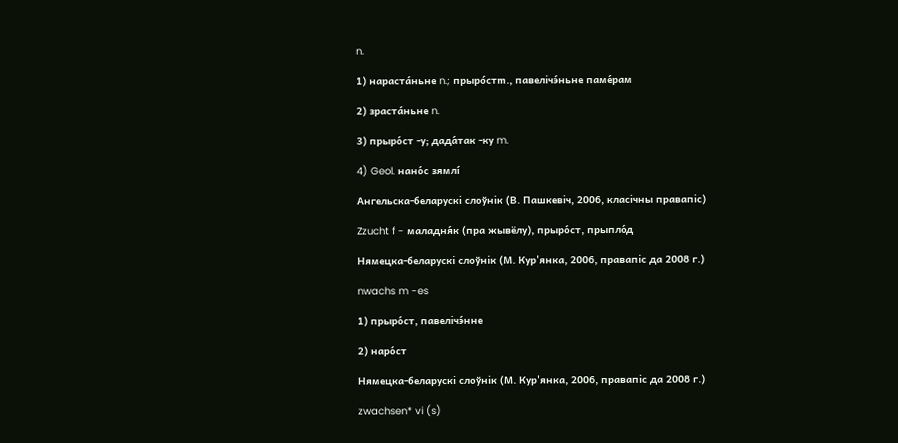n.

1) нараста́ньне n.; прыро́стm., павелічэ́ньне паме́рам

2) зраста́ньне n.

3) прыро́ст -у; дада́так -ку m.

4) Geol. нано́с зямлі́

Ангельска-беларускі слоўнік (В. Пашкевіч, 2006, класічны правапіс)

Zzucht f - маладня́к (пра жывёлу), прыро́ст, прыпло́д

Нямецка-беларускі слоўнік (М. Кур'янка, 2006, правапіс да 2008 г.)

nwachs m -es

1) прыро́ст, павелічэ́нне

2) наро́ст

Нямецка-беларускі слоўнік (М. Кур'янка, 2006, правапіс да 2008 г.)

zwachsen* vi (s)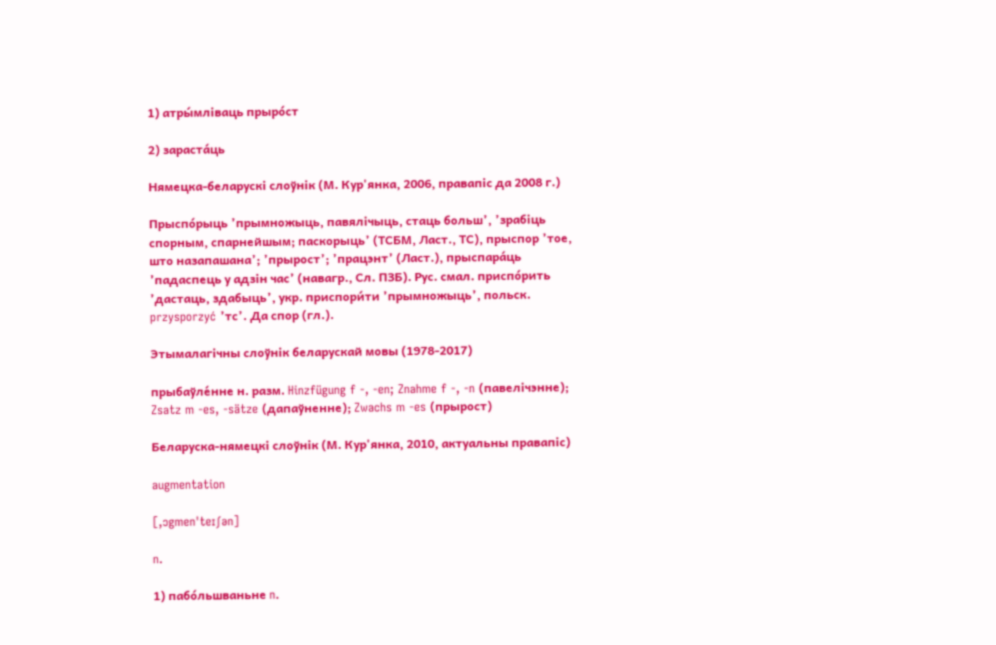1) атры́мліваць прыро́ст

2) зараста́ць

Нямецка-беларускі слоўнік (М. Кур'янка, 2006, правапіс да 2008 г.)

Прыспо́рыць ’прымножыць, павялічыць, стаць больш’, ’зрабіць спорным, спарнейшым; паскорыць’ (ТСБМ, Ласт., ТС), прыспор ’тое, што назапашана’; ’прырост’; ’працэнт’ (Ласт.), прыспара́ць ’падаспець у адзін час’ (навагр., Сл. ПЗБ). Рус. смал. приспо́рить ’дастаць, здабыць’, укр. приспори́ти ’прымножыць’, польск. przysporzyć ’тс’. Да спор (гл.).

Этымалагічны слоўнік беларускай мовы (1978-2017)

прыбаўле́нне н. разм. Hinzfügung f -, -en; Znahme f -, -n (павелічэнне); Zsatz m -es, -sätze (дапаўненне); Zwachs m -es (прырост)

Беларуска-нямецкі слоўнік (М. Кур'янка, 2010, актуальны правапіс)

augmentation

[,ɔgmenˈteɪʃən]

n.

1) пабо́льшваньне n.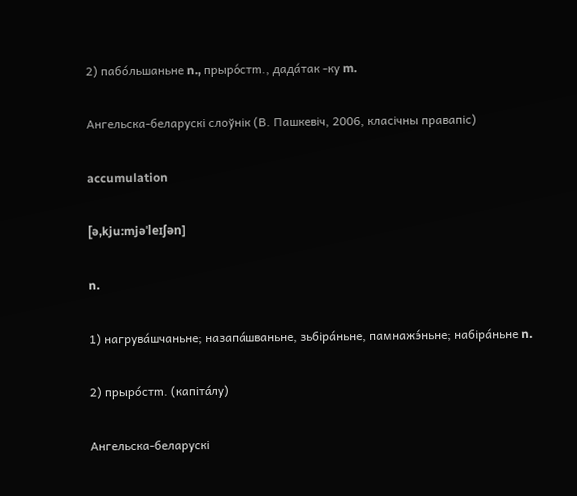2) пабо́льшаньне n., прыро́стm., дада́так -ку m.

Ангельска-беларускі слоўнік (В. Пашкевіч, 2006, класічны правапіс)

accumulation

[ə,kju:mjəˈleɪʃən]

n.

1) нагрува́шчаньне; назапа́шваньне, зьбіра́ньне, памнажэ́ньне; набіра́ньне n.

2) прыро́стm. (капіта́лу)

Ангельска-беларускі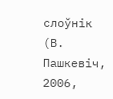слоўнік (В. Пашкевіч, 2006,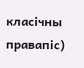класічны правапіс)